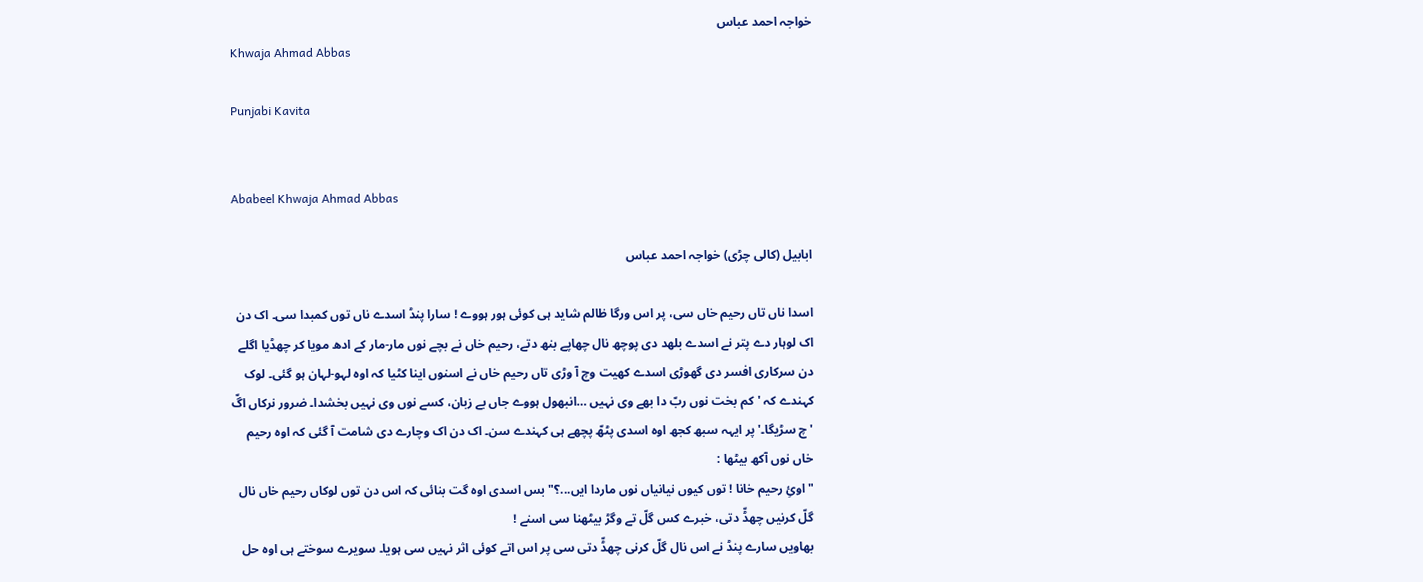خواجہ احمد عباس
Khwaja Ahmad Abbas

Punjabi Kavita


Ababeel Khwaja Ahmad Abbas

ابابیل (کالی چڑی) خواجہ احمد عباس

اسدا ناں تاں رحیم خاں سی، پر اس ورگا ظالم شاید ہی کوئی ہور ہووے ! سارا پنڈ اسدے ناں توں کمبدا سی۔ اک دن اک لوہار دے پتر نے اسدے بلھد دی پوچھ نال چھاپے بنھ دتے، رحیم خاں نے بچے نوں مار-مار کے ادھ مویا کر چھڈیا اگلے دن سرکاری افسر دی گھوڑی اسدے کھیت وچ آ وڑی تاں رحیم خاں نے اسنوں اینا کٹیا کہ اوہ لہو-لہان ہو گئی۔ لوک کہندے کہ 'کم بخت نوں ربّ دا بھے وی نہیں …انبھول ہووے جاں بے زبان، کسے نوں وی نہیں بخشدا۔ ضرور نرکاں اگّ 'چ سڑیگا۔' پر ایہہ سبھ کجھ اوہ اسدی پٹھّ پچھے ہی کہندے سن۔ اک دن اک وچارے دی شامت آ گئی کہ اوہ رحیم خاں نوں آکھ بیٹھا :
"اوئِ رحیم خانا ! توں کیوں نیانیاں نوں ماردا ایں...؟" بس اسدی اوہ گت بنائی کہ اس دن توں لوکاں رحیم خاں نال گلّ کرنیں چھڈّ دتی، خبرے کس گلّ تے وگڑ بیٹھنا سی اسنے !
بھاویں سارے پنڈ نے اس نال گلّ کرنی چھڈّ دتی سی پر اس اتے کوئی اثر نہیں سی ہویا۔ سویرے سوختے ہی اوہ حل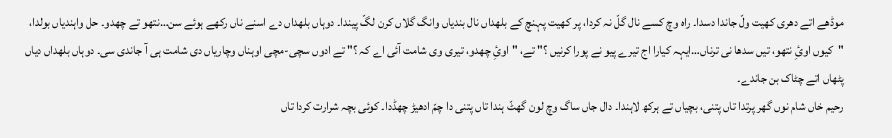موڈھے اتے دھری کھیت ولّ جاندا دسدا۔ راہ وچ کسے نال گلّ نہ کردا، پر کھیت پہنچ کے بلھداں نال بندیاں وانگ گلاں کرن لگّ پیندا۔ دوہاں بلھداں دے اسنے ناں رکھے ہوئے سن…نتھو تے چھدو۔ حل واہندیاں بولدا، "کیوں اوئِ نتھو، تیں سدھا نی ترناں…ایہہ کیارا اج تیرے پیو نے پورا کرنیں ؟" تے، "اوئِ چھدو، تیری وی شامت آئی اے کہ ؟" تے ادوں سچی-مچی اوہناں وچاریاں دی شامت ہی آ جاندی سی۔ دوہاں بلھداں دیاں پٹھاں اتے چٹاک بن جاندے۔
رحیم خاں شام نوں گھر پرتدا تاں پتنی، بچیاں تے ہرکھ لاہندا۔ دال جاں ساگ وچ لون گھٹّ ہندا تاں پتنی دا چمّ ادھیڑ چھڈدا۔ کوئی بچہ شرارت کردا تاں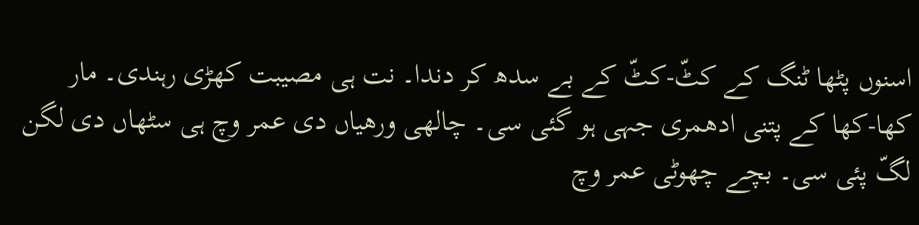اسنوں پٹھا ٹنگ کے کٹّ-کٹّ کے بے سدھ کر دندا۔ نت ہی مصیبت کھڑی رہندی۔ مار کھا-کھا کے پتنی ادھمری جہی ہو گئی سی۔ چالھی ورھیاں دی عمر وچ ہی سٹھاں دی لگن لگّ پئی سی۔ بچے چھوٹی عمر وچ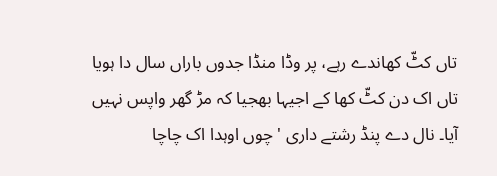تاں کٹّ کھاندے رہے، پر وڈا منڈا جدوں باراں سال دا ہویا تاں اک دن کٹّ کھا کے اجیہا بھجیا کہ مڑ گھر واپس نہیں آیا۔ نال دے پنڈ رشتے داری 'چوں اوہدا اک چاچا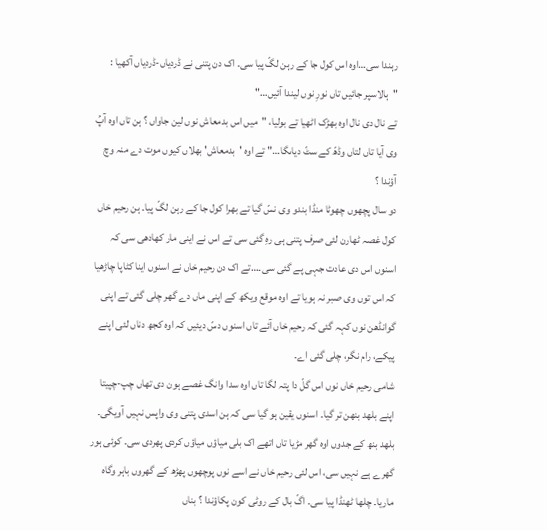رہندا سی…اوہ اس کول جا کے رہن لگّ پیا سی۔ اک دن پتنی نے ڈردیاں-ڈردیاں آکھیا :
"ہالاسپر جائیں تاں نورِ نوں لیندا آئیں…"
تے نال دی نال اوہ بھڑک اٹھیا تے بولیا، "میں اس بدمعاش نوں لین جاواں ؟ ہن تاں اوہ آپُ وی آیا تاں لتاں وڈھّ کے سٹّ دیاںگا…" تے اوہ 'بدمعاش' بھلاں کیوں موت دے منہ وچ آؤندا ؟
دو سال پچھوں چھوٹا منڈا بندو وی نسّ گیا تے بھرا کول جا کے رہن لگّ پیا۔ ہن رحیم خاں کول غصہ ٹھارن لئی صرف پتنی ہی رہِ گئی سی تے اس نے اینی مار کھادھی سی کہ اسنوں اس دی عادت جہی پے گئی سی۔…تے اک دن رحیم خاں نے اسنوں اینا کٹاپا چاڑھیا کہ اس توں وی صبر نہ ہویا تے اوہ موقع ویکھ کے اپنی ماں دے گھر چلی گئی تے اپنی گوانڈھن نوں کہہ گئی کہ رحیم خاں آئے تاں اسنوں دسّ دیئیں کہ اوہ کجھ دناں لئی اپنے پیکے، رام نگر، چلی گئی اے۔
شامی رحیم خاں نوں اس گلّ دا پتہ لگا تاں اوہ سدا وانگ غصے ہون دی تھاں چپ-چپیتا اپنے بلھد بنھن تر گیا۔ اسنوں یقین ہو گیا سی کہ ہن اسدی پتنی وی واپس نہیں آویگی۔
بلھد بنھ کے جدوں اوہ گھر مڑیا تاں اتھے اک بلی میاؤں میاؤں کردی پھردی سی۔ کوئی ہور گھرے ہے نہیں سی، اس لئی رحیم خاں نے اسے نوں پوچھوں پھڑھ کے گھروں باہر وگاہ ماریا۔ چلھا ٹھنڈا پیا سی۔ اگّ بال کے روٹی کون پکاؤندا ؟ بناں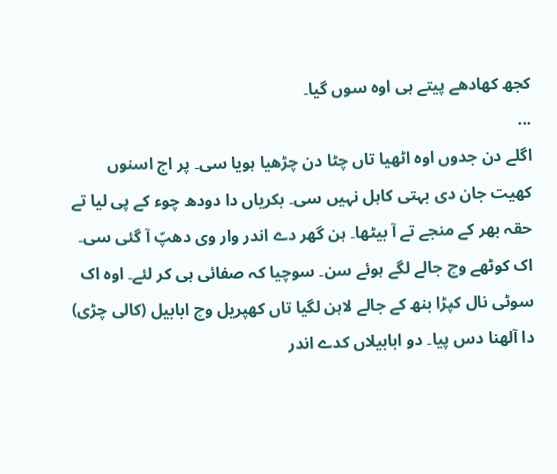کجھ کھادھے پیتے ہی اوہ سوں گیا۔
...
اگلے دن جدوں اوہ اٹھیا تاں چٹا دن چڑھیا ہویا سی۔ پر اج اسنوں کھیت جان دی بہتی کاہل نہیں سی۔ بکریاں دا دودھ چوء کے پی لیا تے حقہ بھر کے منجے تے آ بیٹھا۔ ہن گھر دے اندر وار وی دھپّ آ گئی سی۔ اک کوٹھے وچ جالے لگے ہوئے سن۔ سوچیا کہ صفائی ہی کر لئے۔ اوہ اک سوٹی نال کپڑا بنھ کے جالے لاہن لگیا تاں کھپریل وچ ابابیل (کالی چڑی) دا آلھنا دس پیا۔ دو ابابیلاں کدے اندر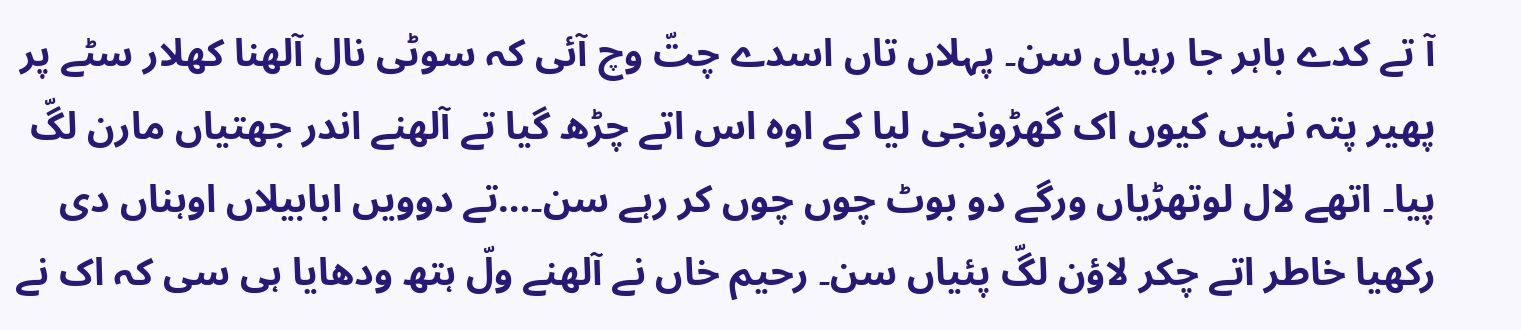آ تے کدے باہر جا رہیاں سن۔ پہلاں تاں اسدے چتّ وچ آئی کہ سوٹی نال آلھنا کھلار سٹے پر پھیر پتہ نہیں کیوں اک گھڑونجی لیا کے اوہ اس اتے چڑھ گیا تے آلھنے اندر جھتیاں مارن لگّ پیا۔ اتھے لال لوتھڑیاں ورگے دو بوٹ چوں چوں کر رہے سن۔…تے دوویں ابابیلاں اوہناں دی رکھیا خاطر اتے چکر لاؤن لگّ پئیاں سن۔ رحیم خاں نے آلھنے ولّ ہتھ ودھایا ہی سی کہ اک نے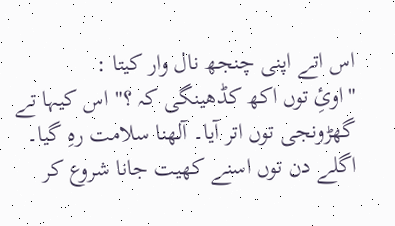اس اتے اپنی چنجھ نال وار کیتا :
"اوئِ توں اکھ کڈھینگی کہ ؟" اس کیہا تے گھڑونجی توں اتر آیا۔ آلھنا سلامت رہِ گیا۔
اگلے دن توں اسنے کھیت جانا شروع کر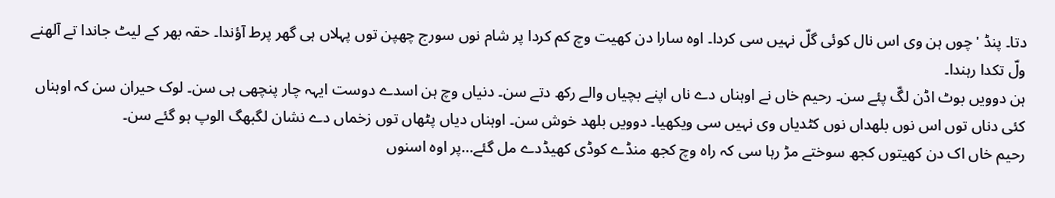دتا۔ پنڈ 'چوں ہن وی اس نال کوئی گلّ نہیں سی کردا۔ اوہ سارا دن کھیت وچ کم کردا پر شام نوں سورج چھپن توں پہلاں ہی گھر پرط آؤندا۔ حقہ بھر کے لیٹ جاندا تے آلھنے ولّ تکدا رہندا۔
ہن دوویں بوٹ اڈن لگّ پئے سن۔ رحیم خاں نے اوہناں دے ناں اپنے بچیاں والے رکھ دتے سن۔ دنیاں وچ ہن اسدے دوست ایہہ چار پنچھی ہی سن۔ لوک حیران سن کہ اوہناں کئی دناں توں اس نوں بلھداں نوں کٹدیاں وی نہیں سی ویکھیا۔ دوویں بلھد خوش سن۔ اوہناں دیاں پٹھاں توں زخماں دے نشان لگبھگ الوپ ہو گئے سن۔
رحیم خاں اک دن کھیتوں کجھ سوختے مڑ رہا سی کہ راہ وچ کجھ منڈے کوڈی کھیڈدے مل گئے…پر اوہ اسنوں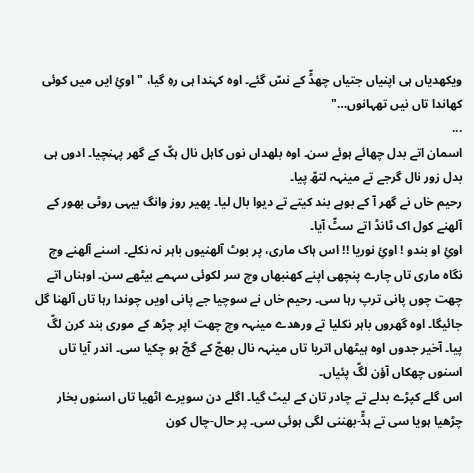ویکھدیاں ہی اپنیاں جتیاں چھڈّ کے نسّ گئے۔ اوہ کہندا ہی رہِ گیا، "اوئِ ایں میں کوئی کھاندا تاں نیں تھہانوں…"
...
اسمان اتے بدل چھائے ہوئے سن۔ اوہ بلھداں نوں کاہل نال ہکّ کے گھر پہنچیا۔ ادوں ہی بدل زور نال گرجے تے مینہہ لتھّ پیا۔
رحیم خاں نے گھر آ کے بوہے بند کیتے تے دیوا بال لیا۔ پھیر روز وانگ بیہی روٹی بھور کے آلھنے کول اک ٹانڈ اتے سٹّ آیا۔
اوئِ او بندو ! اوئِ نوریا !! اس ہاک ماری، پر بوٹ آلھنیوں باہر نہ نکلے۔ اسنے آلھنے وچ نگاہ ماری تاں چارے پنچھی اپنے کھنبھاں وچ سر لکوئی سہمے بیٹھے سن۔ اوہناں اتے چھت چوں پانی ترپ رہا سی۔ رحیم خاں نے سوچیا جے پانی اویں چوندا رہا تاں آلھنا گل جائیگا۔ اوہ گھروں باہر نکلیا تے ورھدے مینہہ وچ چھت اپر چڑھ کے موری بند کرن لگّ پیا۔ آخیر جدوں اوہ ہیٹھاں اتریا تاں مینہہ نال بھجّ کے گچّ ہو چکیا سی۔ اندر آیا تاں اسنوں چھکاں آؤن لگّ پئیاں۔
اس گلے کپڑے بدلے تے چادر تان کے لیٹ گیا۔ اگلے دن سویرے اٹھیا تاں اسنوں بخار چڑھیا ہویا سی تے ہڈّ-بھننی لگی ہوئی سی۔ پر حال-چال کون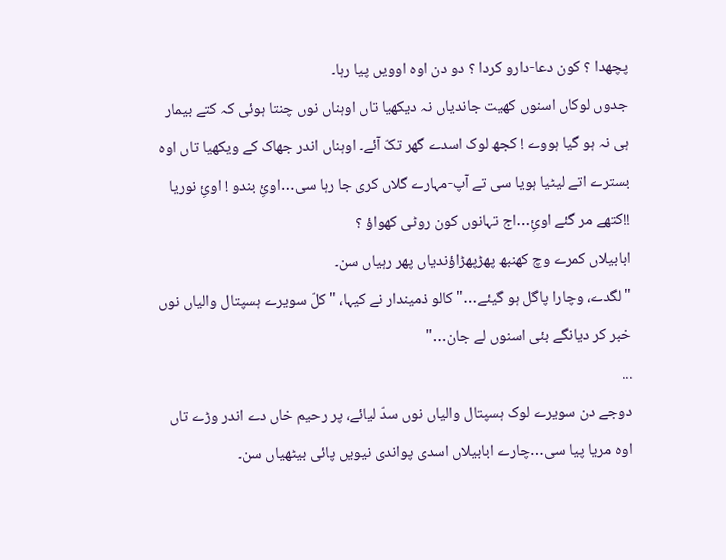پچھدا ؟ کون دعا-دارو کردا ؟ دو دن اوہ اوویں پیا رہا۔
جدوں لوکاں اسنوں کھیت جاندیاں نہ دیکھیا تاں اوہناں نوں چنتا ہوئی کہ کتے بیمار ہی نہ ہو گیا ہووے ! کجھ لوک اسدے گھر تکّ آئے۔ اوہناں اندر جھاک کے ویکھیا تاں اوہ بسترے اتے لیٹیا ہویا سی تے آپ-مہارے گلاں کری جا رہا سی…اوئِ بندو ! اوئِ نوریا !!کتھے مر گئے اوئِ…اج تہانوں کون روٹی کھواؤ ؟
ابابیلاں کمرے وچ کھنبھ پھڑپھڑاؤندیاں پھر رہیاں سن۔
"لگدے، وچارا پاگل ہو گیئے…" کالو ذمیندار نے کیہا، "کلّ سویرے ہسپتال والیاں نوں خبر کر دیانگے بئی اسنوں لے جان…"
...
دوجے دن سویرے لوک ہسپتال والیاں نوں سدّ لیائے، پر رحیم خاں دے اندر وڑے تاں اوہ مریا پیا سی…چارے ابابیلاں اسدی پواندی نیویں پائی بیٹھیاں سن۔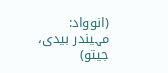(انوواد: مہیندر بیدی، جیتو)